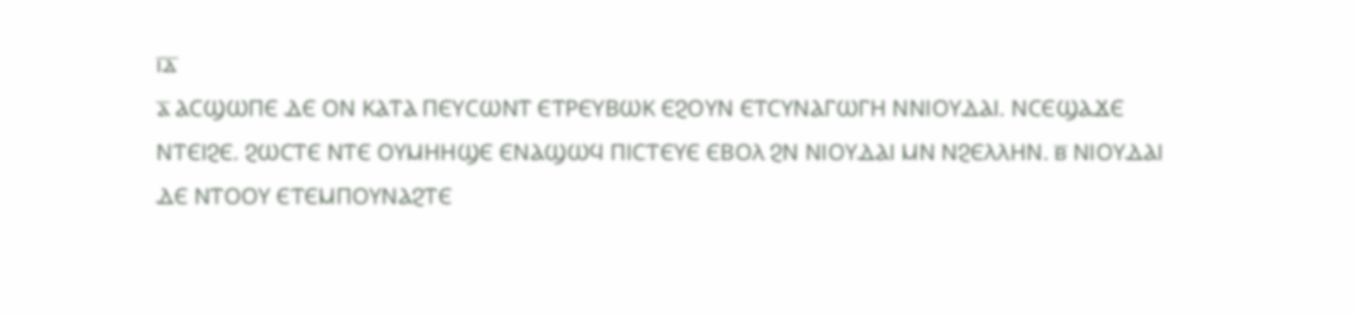ⲓ̅ⲇ̅
ⲁ̅ ⲀⲤϢⲰⲠⲈ ⲆⲈ ⲞⲚ ⲔⲀⲦⲀ ⲠⲈⲨⲤⲰⲚⲦ ⲈⲦⲢⲈⲨⲂⲰⲔ ⲈϨⲞⲨⲚ ⲈⲦⲤⲨⲚⲀⲄⲰⲄⲎ ⲚⲚⲒⲞⲨⲆⲀⲒ. ⲚⲤⲈϢⲀϪⲈ ⲚⲦⲈⲒϨⲈ. ϨⲰⲤⲦⲈ ⲚⲦⲈ ⲞⲨⲘⲎⲎϢⲈ ⲈⲚⲀϢⲰϤ ⲠⲒⲤⲦⲈⲨⲈ ⲈⲂⲞⲖ ϨⲚ ⲚⲒⲞⲨⲆⲀⲒ ⲘⲚ ⲚϨⲈⲖⲖⲎⲚ. ⲃ̅ ⲚⲒⲞⲨⲆⲀⲒ ⲆⲈ ⲚⲦⲞⲞⲨ ⲈⲦⲈⲘⲠⲞⲨⲚⲀϨⲦⲈ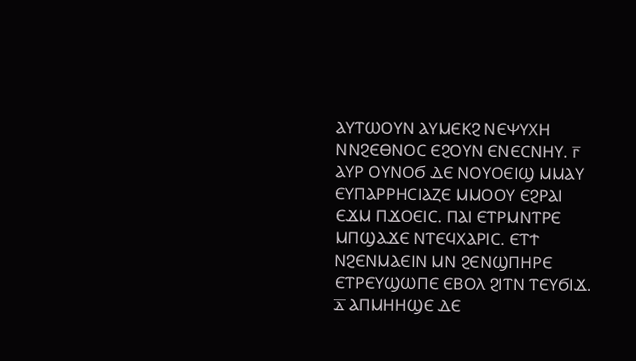ⲀⲨⲦⲰⲞⲨⲚ ⲀⲨⲘⲈⲔϨ ⲚⲈⲮⲨⲬⲎ ⲚⲚϨⲈⲐⲚⲞⲤ ⲈϨⲞⲨⲚ ⲈⲚⲈⲤⲚⲎⲨ. ⲅ̅ ⲀⲨⲢ ⲞⲨⲚⲞϬ ⲆⲈ ⲚⲞⲨⲞⲈⲒϢ ⲘⲘⲀⲨ ⲈⲨⲠⲀⲢⲢⲎⲤⲒⲀⲌⲈ ⲘⲘⲞⲞⲨ ⲈϨⲢⲀⲒ ⲈϪⲘ ⲠϪⲞⲈⲒⲤ. ⲠⲀⲒ ⲈⲦⲢⲘⲚⲦⲢⲈ ⲘⲠϢⲀϪⲈ ⲚⲦⲈϤⲬⲀⲢⲒⲤ. ⲈⲦϮ ⲚϨⲈⲚⲘⲀⲈⲒⲚ ⲘⲚ ϨⲈⲚϢⲠⲎⲢⲈ ⲈⲦⲢⲈⲨϢⲰⲠⲈ ⲈⲂⲞⲖ ϨⲒⲦⲚ ⲦⲈⲨϬⲒϪ. ⲇ̅ ⲀⲠⲘⲎⲎϢⲈ ⲆⲈ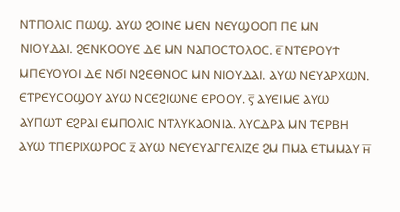ⲚⲦⲠⲞⲖⲒⲤ ⲠⲰϢ. ⲀⲨⲰ ϨⲞⲒⲚⲈ ⲘⲈⲚ ⲚⲈⲨϢⲞⲞⲠ ⲠⲈ ⲘⲚ ⲚⲒⲞⲨⲆⲀⲒ. ϨⲈⲚⲔⲞⲞⲨⲈ ⲆⲈ ⲘⲚ ⲚⲀⲠⲞⲤⲦⲞⲖⲞⲤ. ⲉ̅ ⲚⲦⲈⲢⲞⲨϮ ⲘⲠⲈⲨⲞⲨⲞⲒ ⲆⲈ ⲚϬⲒ ⲚϨⲈⲐⲚⲞⲤ ⲘⲚ ⲚⲒⲞⲨⲆⲀⲒ. ⲀⲨⲰ ⲚⲈⲨⲀⲢⲬⲰⲚ. ⲈⲦⲢⲈⲨⲤⲞϢⲞⲨ ⲀⲨⲰ ⲚⲤⲈϨⲒⲰⲚⲈ ⲈⲢⲞⲞⲨ. ⲋ̅ ⲀⲨⲈⲒⲘⲈ ⲀⲨⲰ ⲀⲨⲠⲰⲦ ⲈϨⲢⲀⲒ ⲈⲘⲠⲞⲖⲒⲤ ⲚⲦⲖⲨⲔⲀⲞⲚⲒⲀ. ⲖⲨⲤⲆⲢⲀ ⲘⲚ ⲦⲈⲢⲂⲎ ⲀⲨⲰ ⲦⲠⲈⲢⲒⲬⲰⲢⲞⲤ ⲍ̅ ⲀⲨⲰ ⲚⲈⲨⲈⲨⲀⲄⲄⲈⲖⲒⲌⲈ ϨⲘ ⲠⲘⲀ ⲈⲦⲘⲘⲀⲨ ⲏ̅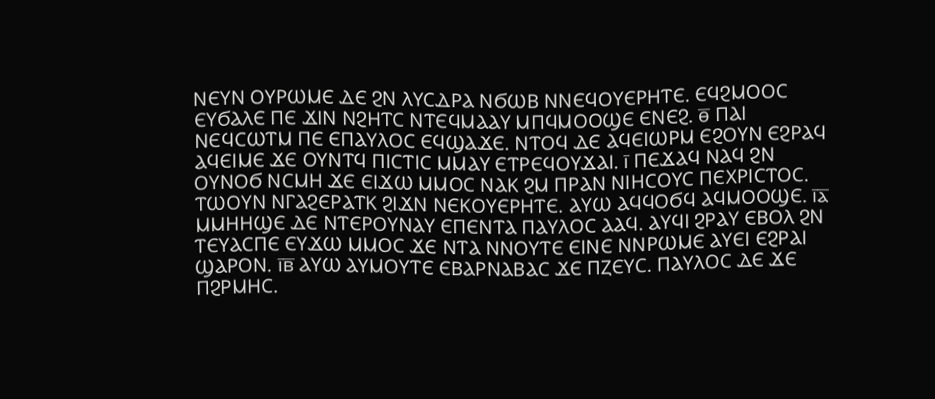ⲚⲈⲨⲚ ⲞⲨⲢⲰⲘⲈ ⲆⲈ ϨⲚ ⲖⲨⲤⲆⲢⲀ ⲚϬⲰⲂ ⲚⲚⲈϤⲞⲨⲈⲢⲎⲦⲈ. ⲈϤϨⲘⲞⲞⲤ ⲈⲨϬⲀⲖⲈ ⲠⲈ ϪⲒⲚ ⲚϨⲎⲦⲤ ⲚⲦⲈϤⲘⲀⲀⲨ ⲘⲠϤⲘⲞⲞϢⲈ ⲈⲚⲈϨ. ⲑ̅ ⲠⲀⲒ ⲚⲈϤⲤⲰⲦⲘ ⲠⲈ ⲈⲠⲀⲨⲖⲞⲤ ⲈϤϢⲀϪⲈ. ⲚⲦⲞϤ ⲆⲈ ⲀϤⲈⲒⲰⲢⲘ ⲈϨⲞⲨⲚ ⲈϨⲢⲀϤ ⲀϤⲈⲒⲘⲈ ϪⲈ ⲞⲨⲚⲦϤ ⲠⲒⲤⲦⲒⲤ ⲘⲘⲀⲨ ⲈⲦⲢⲈϤⲞⲨϪⲀⲒ. ⲓ̅ ⲠⲈϪⲀϤ ⲚⲀϤ ϨⲚ ⲞⲨⲚⲞϬ ⲚⲤⲘⲎ ϪⲈ ⲈⲒϪⲰ ⲘⲘⲞⲤ ⲚⲀⲔ ϨⲘ ⲠⲢⲀⲚ ⲚⲒⲎⲤⲞⲨⲤ ⲠⲈⲬⲢⲒⲤⲦⲞⲤ. ⲦⲰⲞⲨⲚ ⲚⲄⲀϨⲈⲢⲀⲦⲔ ϨⲒϪⲚ ⲚⲈⲔⲞⲨⲈⲢⲎⲦⲈ. ⲀⲨⲰ ⲀϤϤⲞϬϤ ⲀϤⲘⲞⲞϢⲈ. ⲓ̅ⲁ̅ ⲘⲘⲎⲎϢⲈ ⲆⲈ ⲚⲦⲈⲢⲞⲨⲚⲀⲨ ⲈⲠⲈⲚⲦⲀ ⲠⲀⲨⲖⲞⲤ ⲀⲀϤ. ⲀⲨϤⲒ ϨⲢⲀⲨ ⲈⲂⲞⲖ ϨⲚ ⲦⲈⲨⲀⲤⲠⲈ ⲈⲨϪⲰ ⲘⲘⲞⲤ ϪⲈ ⲚⲦⲀ ⲚⲚⲞⲨⲦⲈ ⲈⲒⲚⲈ ⲚⲚⲢⲰⲘⲈ ⲀⲨⲈⲒ ⲈϨⲢⲀⲒ ϢⲀⲢⲞⲚ. ⲓ̅ⲃ̅ ⲀⲨⲰ ⲀⲨⲘⲞⲨⲦⲈ ⲈⲂⲀⲢⲚⲀⲂⲀⲤ ϪⲈ ⲠⲌⲈⲨⲤ. ⲠⲀⲨⲖⲞⲤ ⲆⲈ ϪⲈ ⲠϨⲢⲘⲎⲤ.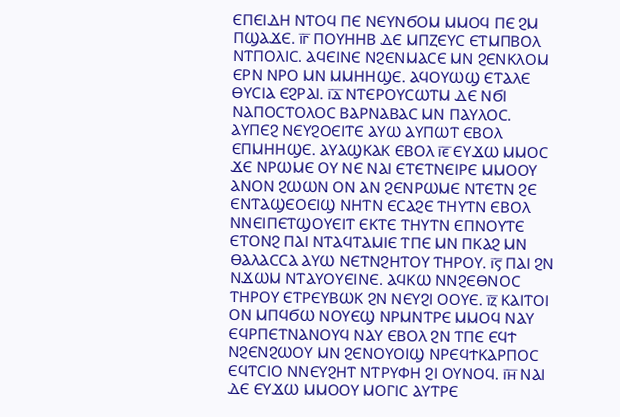ⲈⲠⲈⲒⲆⲎ ⲚⲦⲞϤ ⲠⲈ ⲚⲈⲨⲚϬⲞⲘ ⲘⲘⲞϤ ⲠⲈ ϨⲘ ⲠϢⲀϪⲈ. ⲓ̅ⲅ̅ ⲠⲞⲨⲎⲎⲂ ⲆⲈ ⲘⲠⲌⲈⲨⲤ ⲈⲦⲘⲠⲂⲞⲖ ⲚⲦⲠⲞⲖⲒⲤ. ⲀϤⲈⲒⲚⲈ ⲚϨⲈⲚⲘⲀⲤⲈ ⲘⲚ ϨⲈⲚⲔⲖⲞⲘ ⲈⲢⲚ ⲚⲢⲞ ⲘⲚ ⲘⲘⲎⲎϢⲈ. ⲀϤⲞⲨⲰϢ ⲈⲦⲀⲖⲈ ⲐⲨⲤⲒⲀ ⲈϨⲢⲀⲒ. ⲓ̅ⲇ̅ ⲚⲦⲈⲢⲞⲨⲤⲰⲦⲘ ⲆⲈ ⲚϬⲒ ⲚⲀⲠⲞⲤⲦⲞⲖⲞⲤ ⲂⲀⲢⲚⲀⲂⲀⲤ ⲘⲚ ⲠⲀⲨⲖⲞⲤ. ⲀⲨⲠⲈϨ ⲚⲈⲨϨⲞⲈⲒⲦⲈ ⲀⲨⲰ ⲀⲨⲠⲰⲦ ⲈⲂⲞⲖ ⲈⲠⲘⲎⲎϢⲈ. ⲀⲨⲀϢⲔⲀⲔ ⲈⲂⲞⲖ ⲓ̅ⲉ̅ ⲈⲨϪⲰ ⲘⲘⲞⲤ ϪⲈ ⲚⲢⲰⲘⲈ ⲞⲨ ⲚⲈ ⲚⲀⲒ ⲈⲦⲈⲦⲚⲈⲒⲢⲈ ⲘⲘⲞⲞⲨ ⲀⲚⲞⲚ ϨⲰⲰⲚ ⲞⲚ ⲀⲚ ϨⲈⲚⲢⲰⲘⲈ ⲚⲦⲈⲦⲚ ϨⲈ ⲈⲚⲦⲀϢⲈⲞⲈⲒϢ ⲚⲎⲦⲚ ⲈⲤⲀϨⲈ ⲦⲎⲨⲦⲚ ⲈⲂⲞⲖ ⲚⲚⲈⲒⲠⲈⲦϢⲞⲨⲈⲒⲦ ⲈⲔⲦⲈ ⲦⲎⲨⲦⲚ ⲈⲠⲚⲞⲨⲦⲈ ⲈⲦⲞⲚϨ ⲠⲀⲒ ⲚⲦⲀϤⲦⲀⲘⲒⲈ ⲦⲠⲈ ⲘⲚ ⲠⲔⲀϨ ⲘⲚ ⲐⲀⲖⲀⲤⲤⲀ ⲀⲨⲰ ⲚⲈⲦⲚϨⲎⲦⲞⲨ ⲦⲎⲢⲞⲨ. ⲓ̅ⲋ̅ ⲠⲀⲒ ϨⲚ ⲚϪⲰⲘ ⲚⲦⲀⲨⲞⲨⲈⲒⲚⲈ. ⲀϤⲔⲰ ⲚⲚϨⲈⲐⲚⲞⲤ ⲦⲎⲢⲞⲨ ⲈⲦⲢⲈⲨⲂⲰⲔ ϨⲚ ⲚⲈⲨϨⲒ ⲞⲞⲨⲈ. ⲓ̅ⲍ̅ ⲔⲀⲒⲦⲞⲒ ⲞⲚ ⲘⲠϤϬⲰ ⲚⲞⲨⲈϢ ⲚⲢⲘⲚⲦⲢⲈ ⲘⲘⲞϤ ⲚⲀⲨ ⲈϤⲢⲠⲈⲦⲚⲀⲚⲞⲨϤ ⲚⲀⲨ ⲈⲂⲞⲖ ϨⲚ ⲦⲠⲈ ⲈϤϮ ⲚϨⲈⲚϨⲰⲞⲨ ⲘⲚ ϨⲈⲚⲞⲨⲞⲒϢ ⲚⲢⲈϤϮⲔⲀⲢⲠⲞⲤ ⲈϤⲦⲤⲒⲞ ⲚⲚⲈⲨϨⲎⲦ ⲚⲦⲢⲨⲪⲎ ϨⲒ ⲞⲨⲚⲞϤ. ⲓ̅ⲏ̅ ⲚⲀⲒ ⲆⲈ ⲈⲨϪⲰ ⲘⲘⲞⲞⲨ ⲘⲞⲄⲒⲤ ⲀⲨⲦⲢⲈ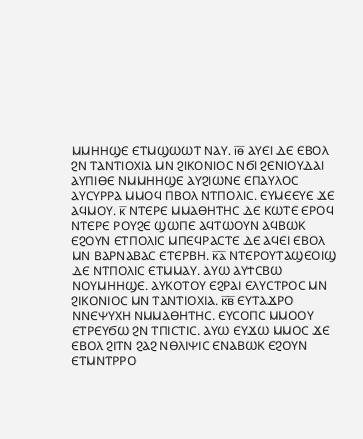ⲘⲘⲎⲎϢⲈ ⲈⲦⲘϢⲰⲰⲦ ⲚⲀⲨ. ⲓ̅ⲑ̅ ⲀⲨⲈⲒ ⲆⲈ ⲈⲂⲞⲖ ϨⲚ ⲦⲀⲚⲦⲒⲞⲬⲒⲀ ⲘⲚ ϨⲒⲔⲞⲚⲒⲞⲤ ⲚϬⲒ ϨⲈⲚⲒⲞⲨⲆⲀⲒ ⲀⲨⲠⲒⲐⲈ ⲚⲘⲘⲎⲎϢⲈ ⲀⲨϨⲒⲰⲚⲈ ⲈⲠⲀⲨⲖⲞⲤ ⲀⲨⲤⲨⲢⲢⲀ ⲘⲘⲞϤ ⲠⲂⲞⲖ ⲚⲦⲠⲞⲖⲒⲤ. ⲈⲨⲘⲈⲈⲨⲈ ϪⲈ ⲀϤⲘⲞⲨ. ⲕ̅ ⲚⲦⲈⲢⲈ ⲘⲘⲀⲐⲎⲦⲎⲤ ⲆⲈ ⲔⲰⲦⲈ ⲈⲢⲞϤ ⲚⲦⲈⲢⲈ ⲢⲞⲨϨⲈ ϢⲰⲠⲈ ⲀϤⲦⲰⲞⲨⲚ ⲀϤⲂⲰⲔ ⲈϨⲞⲨⲚ ⲈⲦⲠⲞⲖⲒⲤ ⲘⲠⲈϤⲢⲀⲤⲦⲈ ⲆⲈ ⲀϤⲈⲒ ⲈⲂⲞⲖ ⲘⲚ ⲂⲀⲢⲚⲀⲂⲀⲤ ⲈⲦⲈⲢⲂⲎ. ⲕ̅ⲁ̅ ⲚⲦⲈⲢⲞⲨⲦⲀϢⲈⲞⲒϢ ⲆⲈ ⲚⲦⲠⲞⲖⲒⲤ ⲈⲦⲘⲘⲀⲨ. ⲀⲨⲰ ⲀⲨϮⲤⲂⲰ ⲚⲞⲨⲘⲎⲎϢⲈ. ⲀⲨⲔⲞⲦⲞⲨ ⲈϨⲢⲀⲒ ⲈⲖⲨⲤⲦⲢⲞⲤ ⲘⲚ ϨⲒⲔⲞⲚⲒⲞⲤ ⲘⲚ ⲦⲀⲚⲦⲒⲞⲬⲒⲀ. ⲕ̅ⲃ̅ ⲈⲨⲦⲀϪⲢⲞ ⲚⲚⲈⲮⲨⲬⲎ ⲚⲘⲘⲀⲐⲎⲦⲎⲤ. ⲈⲨⲤⲞⲠⲤ ⲘⲘⲞⲞⲨ ⲈⲦⲢⲈⲨϬⲰ ϨⲚ ⲦⲠⲒⲤⲦⲒⲤ. ⲀⲨⲰ ⲈⲨϪⲰ ⲘⲘⲞⲤ ϪⲈ ⲈⲂⲞⲖ ϨⲒⲦⲚ ϨⲀϨ ⲚⲐⲖⲒⲮⲒⲤ ⲈⲚⲀⲂⲰⲔ ⲈϨⲞⲨⲚ ⲈⲦⲘⲚⲦⲢⲢⲞ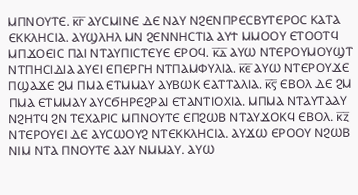ⲘⲠⲚⲞⲨⲦⲈ. ⲕ̅ⲅ̅ ⲀⲨⲤⲘⲒⲚⲈ ⲆⲈ ⲚⲀⲨ ⲚϨⲈⲚⲠⲢⲈⲤⲂⲨⲦⲈⲢⲞⲤ ⲔⲀⲦⲀ ⲈⲔⲔⲖⲎⲤⲒⲀ. ⲀⲨϢⲖⲎⲖ ⲘⲚ ϨⲈⲚⲚⲎⲤⲦⲒⲀ ⲀⲨϮ ⲘⲘⲞⲞⲨ ⲈⲦⲞⲞⲦϤ ⲘⲠϪⲞⲈⲒⲤ ⲠⲀⲒ ⲚⲦⲀⲨⲠⲒⲤⲦⲈⲨⲈ ⲈⲢⲞϤ. ⲕ̅ⲇ̅ ⲀⲨⲰ ⲚⲦⲈⲢⲞⲨⲘⲞⲨϢⲦ ⲚⲦⲠⲎⲤⲒⲆⲒⲀ ⲀⲨⲈⲒ ⲈⲠⲈⲢⲄⲎ ⲚⲦⲠⲀⲘⲪⲨⲖⲒⲀ. ⲕ̅ⲉ̅ ⲀⲨⲰ ⲚⲦⲈⲢⲞⲨϪⲈ ⲠϢⲀϪⲈ ϨⲘ ⲠⲘⲀ ⲈⲦⲘⲘⲀⲨ ⲀⲨⲂⲰⲔ ⲈⲀⲦⲦⲀⲖⲒⲀ. ⲕ̅ⲋ̅ ⲈⲂⲞⲖ ⲆⲈ ϨⲘ ⲠⲘⲀ ⲈⲦⲘⲘⲀⲨ ⲀⲨⲤϬⲎⲢⲈϨⲢⲀⲒ ⲈⲦⲀⲚⲦⲒⲞⲬⲒⲀ. ⲘⲠⲘⲀ ⲚⲦⲀⲨⲦⲀⲀⲨ ⲚϨⲎⲦϤ ϨⲚ ⲦⲈⲬⲀⲢⲒⲤ ⲘⲠⲚⲞⲨⲦⲈ ⲈⲠϨⲰⲂ ⲚⲦⲀⲨϪⲞⲔϤ ⲈⲂⲞⲖ. ⲕ̅ⲍ̅ ⲚⲦⲈⲢⲞⲨⲈⲒ ⲆⲈ ⲀⲨⲤⲰⲞⲨϨ ⲚⲦⲈⲔⲔⲖⲎⲤⲒⲀ. ⲀⲨϪⲰ ⲈⲢⲞⲞⲨ ⲚϨⲰⲂ ⲚⲒⲘ ⲚⲦⲀ ⲠⲚⲞⲨⲦⲈ ⲀⲀⲨ ⲚⲘⲘⲀⲨ. ⲀⲨⲰ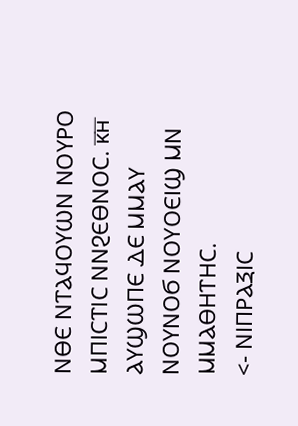ⲚⲐⲈ ⲚⲦⲀϤⲞⲨⲰⲚ ⲚⲞⲨⲢⲞ ⲘⲠⲒⲤⲦⲒⲤ ⲚⲚϨⲈⲐⲚⲞⲤ. ⲕ̅ⲏ̅ ⲀⲨϢⲰⲠⲈ ⲆⲈ ⲘⲘⲀⲨ ⲚⲞⲨⲚⲞϬ ⲚⲞⲨⲞⲈⲒϢ ⲘⲚ ⲘⲘⲀⲐⲎⲦⲎⲤ.
<- ⲚⲒⲠⲢⲀⲜⲒⲤ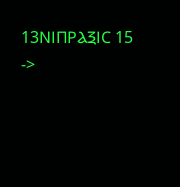13ⲚⲒⲠⲢⲀⲜⲒⲤ 15 ->